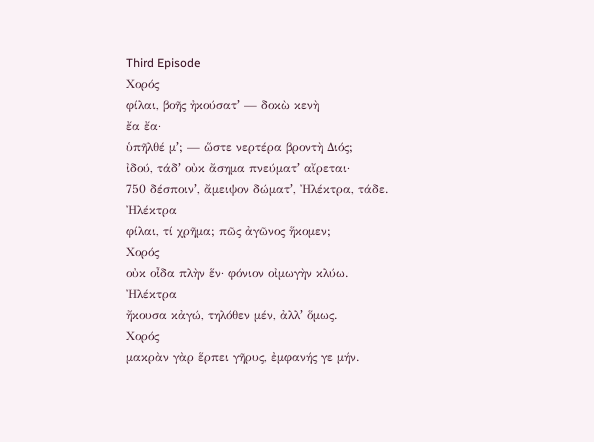Third Episode
Χορός
φίλαι, βοῆς ἠκούσατʼ — δοκὼ κενὴ
ἔα ἔα·
ὑπῆλθέ μʼ; — ὥστε νερτέρα βροντὴ Διός;
ἰδού, τάδʼ οὐκ ἄσημα πνεύματʼ αἴρεται·
750 δέσποινʼ, ἄμειψον δώματʼ, Ἠλέκτρα, τάδε.
Ἠλέκτρα
φίλαι, τί χρῆμα; πῶς ἀγῶνος ἥκομεν;
Χορός
οὐκ οἶδα πλὴν ἕν· φόνιον οἰμωγὴν κλύω.
Ἠλέκτρα
ἤκουσα κἀγώ, τηλόθεν μέν, ἀλλʼ ὅμως.
Χορός
μακρὰν γὰρ ἕρπει γῆρυς, ἐμφανής γε μήν.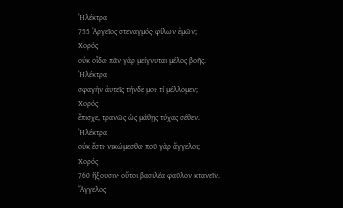Ἠλέκτρα
755 Ἀργεῖος στεναγμός· φίλων ἐμῶν;
Χορός
οὐκ οἶδα· πᾶν γὰρ μείγνυται μέλος βοῆς.
Ἠλέκτρα
σφαγὴν ἀυτεῖς τήνδε μοι· τί μέλλομεν;
Χορός
ἔπισχε, τρανῶς ὡς μάθῃς τύχας σέθεν.
Ἠλέκτρα
οὐκ ἔστι· νικώμεσθα· ποῦ γὰρ ἄγγελοι;
Χορός
760 ἥξουσιν· οὔτοι βασιλέα φαῦλον κτανεῖν.
Ἄγγελος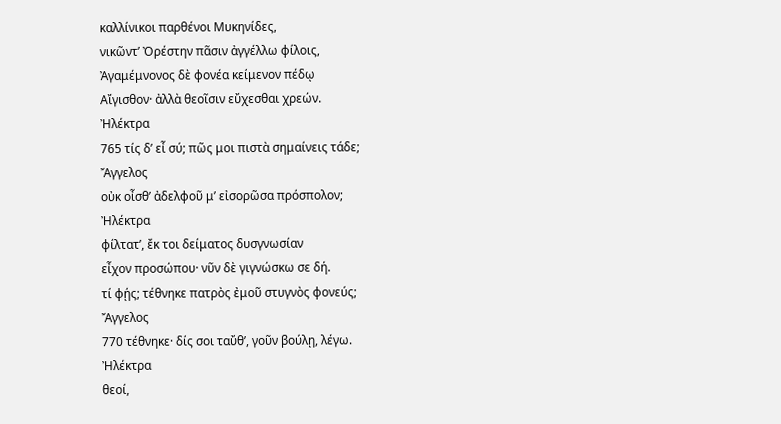καλλίνικοι παρθένοι Μυκηνίδες,
νικῶντʼ Ὀρέστην πᾶσιν ἀγγέλλω φίλοις,
Ἀγαμέμνονος δὲ φονέα κείμενον πέδῳ
Αἴγισθον· ἀλλὰ θεοῖσιν εὔχεσθαι χρεών.
Ἠλέκτρα
765 τίς δʼ εἶ σύ; πῶς μοι πιστὰ σημαίνεις τάδε;
Ἄγγελος
οὐκ οἶσθʼ ἀδελφοῦ μʼ εἰσορῶσα πρόσπολον;
Ἠλέκτρα
φίλτατʼ, ἔκ τοι δείματος δυσγνωσίαν
εἶχον προσώπου· νῦν δὲ γιγνώσκω σε δή.
τί φῄς; τέθνηκε πατρὸς ἐμοῦ στυγνὸς φονεύς;
Ἄγγελος
770 τέθνηκε· δίς σοι ταὔθʼ, γοῦν βούλῃ, λέγω.
Ἠλέκτρα
θεοί,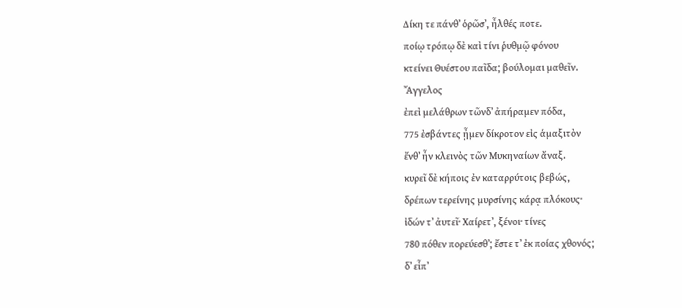Δίκη τε πάνθʼ ὁρῶσʼ, ἦλθές ποτε.
ποίῳ τρόπῳ δὲ καὶ τίνι ῥυθμῷ φόνου
κτείνει Θυέστου παῖδα; βούλομαι μαθεῖν.
Ἄγγελος
ἐπεὶ μελάθρων τῶνδʼ ἀπήραμεν πόδα,
775 ἐσβάντες ᾖμεν δίκροτον εἰς ἁμαξιτὸν
ἔνθʼ ἦν κλεινὸς τῶν Μυκηναίων ἄναξ.
κυρεῖ δὲ κήποις ἐν καταρρύτοις βεβώς,
δρέπων τερείνης μυρσίνης κάρᾳ πλόκους·
ἰδών τʼ ἀυτεῖ· Χαίρετʼ, ξένοι· τίνες
780 πόθεν πορεύεσθʼ; ἔστε τʼ ἐκ ποίας χθονός;
δʼ εἶπʼ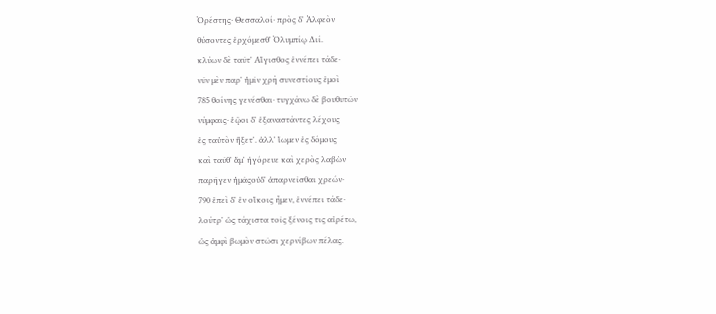Ὀρέστης· Θεσσαλοί· πρὸς δʼ Ἀλφεὸν
θύσοντες ἐρχόμεσθʼ Ὀλυμπίῳ Διί.
κλύων δὲ ταῦτʼ Αἴγισθος ἐννέπει τάδε·
νῦν μὲν παρʼ ἡμῖν χρὴ συνεστίους ἐμοὶ
785 θοίνης γενέσθαι· τυγχάνω δὲ βουθυτῶν
νύμφαις· ἑῷοι δʼ ἐξαναστάντες λέχους
ἐς ταὐτὸν ἥξετʼ. ἀλλʼ ἴωμεν ἐς δόμους
καὶ ταῦθʼ ἅμʼ ἠγόρευε καὶ χερὸς λαβὼν
παρῆγεν ἡμᾶςοὐδʼ ἀπαρνεῖσθαι χρεών·
790 ἐπεὶ δʼ ἐν οἴκοις ἦμεν, ἐννέπει τάδε·
λούτρʼ ὡς τάχιστα τοῖς ξένοις τις αἰρέτω,
ὡς ἀμφὶ βωμὸν στῶσι χερνίβων πέλας.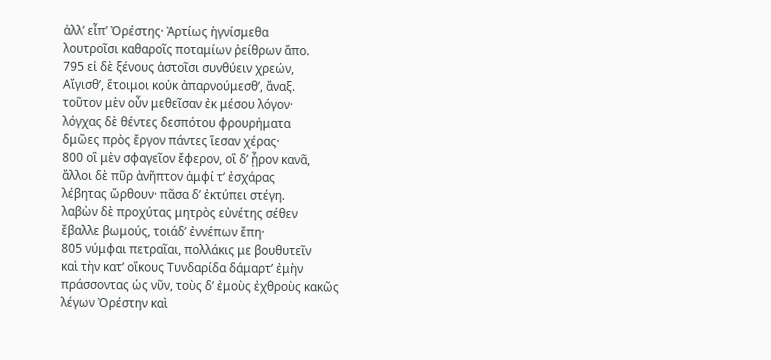ἀλλʼ εἶπʼ Ὀρέστης· Ἀρτίως ἡγνίσμεθα
λουτροῖσι καθαροῖς ποταμίων ῥείθρων ἄπο.
795 εἰ δὲ ξένους ἀστοῖσι συνθύειν χρεών,
Αἴγισθʼ, ἕτοιμοι κοὐκ ἀπαρνούμεσθʼ, ἄναξ.
τοῦτον μὲν οὖν μεθεῖσαν ἐκ μέσου λόγον·
λόγχας δὲ θέντες δεσπότου φρουρήματα
δμῶες πρὸς ἔργον πάντες ἵεσαν χέρας·
800 οἳ μὲν σφαγεῖον ἔφερον, οἳ δʼ ᾖρον κανᾶ,
ἄλλοι δὲ πῦρ ἀνῆπτον ἀμφί τʼ ἐσχάρας
λέβητας ὤρθουν· πᾶσα δʼ ἐκτύπει στέγη.
λαβὼν δὲ προχύτας μητρὸς εὐνέτης σέθεν
ἔβαλλε βωμούς, τοιάδʼ ἐννέπων ἔπη·
805 νύμφαι πετραῖαι, πολλάκις με βουθυτεῖν
καὶ τὴν κατʼ οἴκους Τυνδαρίδα δάμαρτʼ ἐμὴν
πράσσοντας ὡς νῦν, τοὺς δʼ ἐμοὺς ἐχθροὺς κακῶς
λέγων Ὀρέστην καὶ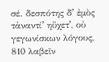σέ. δεσπότης δʼ ἐμὸς
τἀναντίʼ ηὔχετʼ, οὐ γεγωνίσκων λόγους,
810 λαβεῖν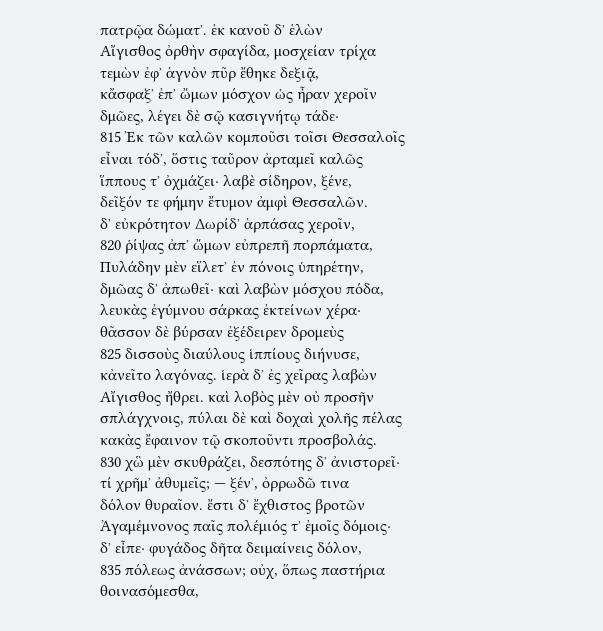πατρῷα δώματʼ. ἐκ κανοῦ δʼ ἑλὼν
Αἴγισθος ὀρθὴν σφαγίδα, μοσχείαν τρίχα
τεμὼν ἐφʼ ἁγνὸν πῦρ ἔθηκε δεξιᾷ,
κἄσφαξʼ ἐπʼ ὤμων μόσχον ὡς ἦραν χεροῖν
δμῶες, λέγει δὲ σῷ κασιγνήτῳ τάδε·
815 Ἐκ τῶν καλῶν κομποῦσι τοῖσι Θεσσαλοῖς
εἶναι τόδʼ, ὅστις ταῦρον ἀρταμεῖ καλῶς
ἵππους τʼ ὀχμάζει· λαβὲ σίδηρον, ξένε,
δεῖξόν τε φήμην ἔτυμον ἀμφὶ Θεσσαλῶν.
δʼ εὐκρότητον Δωρίδʼ ἁρπάσας χεροῖν,
820 ῥίψας ἀπʼ ὤμων εὐπρεπῆ πορπάματα,
Πυλάδην μὲν εἵλετʼ ἐν πόνοις ὑπηρέτην,
δμῶας δʼ ἀπωθεῖ· καὶ λαβὼν μόσχου πόδα,
λευκὰς ἐγύμνου σάρκας ἐκτείνων χέρα·
θᾶσσον δὲ βύρσαν ἐξέδειρεν δρομεὺς
825 δισσοὺς διαύλους ἱππίους διήνυσε,
κἀνεῖτο λαγόνας. ἱερὰ δʼ ἐς χεῖρας λαβὼν
Αἴγισθος ἤθρει. καὶ λοβὸς μὲν οὐ προσῆν
σπλάγχνοις, πύλαι δὲ καὶ δοχαὶ χολῆς πέλας
κακὰς ἔφαινον τῷ σκοποῦντι προσβολάς.
830 χὣ μὲν σκυθράζει, δεσπότης δʼ ἀνιστορεῖ·
τί χρῆμʼ ἀθυμεῖς; — ξένʼ, ὀρρωδῶ τινα
δόλον θυραῖον. ἔστι δʼ ἔχθιστος βροτῶν
Ἀγαμέμνονος παῖς πολέμιός τʼ ἐμοῖς δόμοις·
δʼ εἶπε· φυγάδος δῆτα δειμαίνεις δόλον,
835 πόλεως ἀνάσσων; οὐχ, ὅπως παστήρια
θοινασόμεσθα,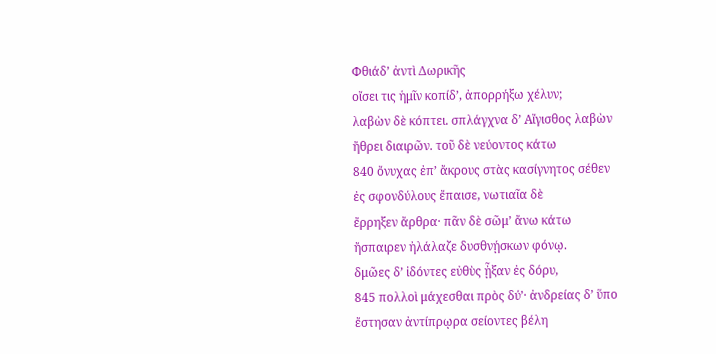Φθιάδʼ ἀντὶ Δωρικῆς
οἴσει τις ἡμῖν κοπίδʼ, ἀπορρήξω χέλυν;
λαβὼν δὲ κόπτει. σπλάγχνα δʼ Αἴγισθος λαβὼν
ἤθρει διαιρῶν. τοῦ δὲ νεύοντος κάτω
840 ὄνυχας ἐπʼ ἄκρους στὰς κασίγνητος σέθεν
ἐς σφονδύλους ἔπαισε, νωτιαῖα δὲ
ἔρρηξεν ἄρθρα· πᾶν δὲ σῶμʼ ἄνω κάτω
ἤσπαιρεν ἠλάλαζε δυσθνῄσκων φόνῳ.
δμῶες δʼ ἰδόντες εὐθὺς ᾖξαν ἐς δόρυ,
845 πολλοὶ μάχεσθαι πρὸς δύʼ· ἀνδρείας δʼ ὕπο
ἔστησαν ἀντίπρῳρα σείοντες βέλη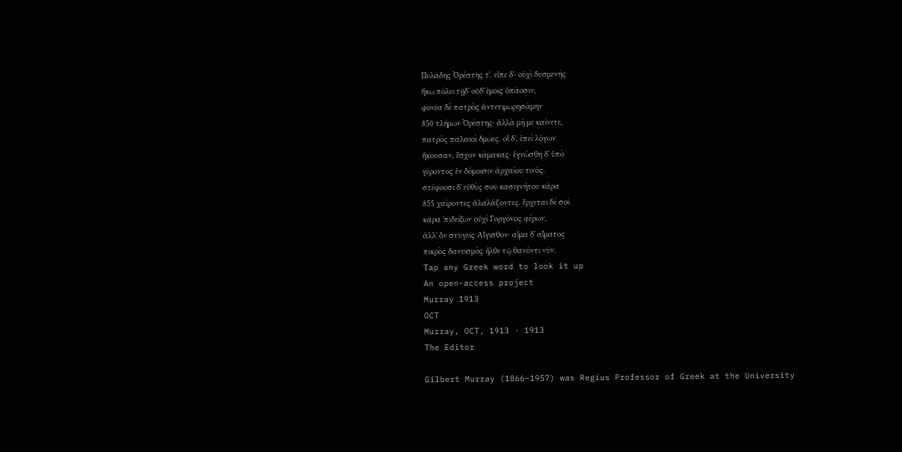Πυλάδης Ὀρέστης τʼ. εἶπε δʼ· οὐχὶ δυσμενὴς
ἥκω πόλει τῇδʼ οὐδʼ ἐμοῖς ὀπάοσιν,
φονέα δὲ πατρὸς ἀντετιμωρησάμην
850 τλήμων Ὀρέστης· ἀλλὰ μή με καίνετε,
πατρὸς παλαιοὶ δμῶες. οἳ δʼ, ἐπεὶ λόγων
ἤκουσαν, ἔσχον κάμακας· ἐγνώσθη δʼ ὑπὸ
γέροντος ἐν δόμοισιν ἀρχαίου τινός.
στέφουσι δʼ εὐθὺς σοῦ κασιγνήτου κάρα
855 χαίροντες ἀλαλάζοντες. ἔρχεται δὲ σοὶ
κάρα ʼπιδείξων οὐχὶ Γοργόνος φέρων,
ἀλλʼ ὃν στυγεῖς Αἴγισθον· αἷμα δʼ αἵματος
πικρὸς δανεισμὸς ἦλθε τῷ θανόντι νῦν.
Tap any Greek word to look it up
An open-access project
Murray 1913
OCT
Murray, OCT, 1913 · 1913
The Editor

Gilbert Murray (1866–1957) was Regius Professor of Greek at the University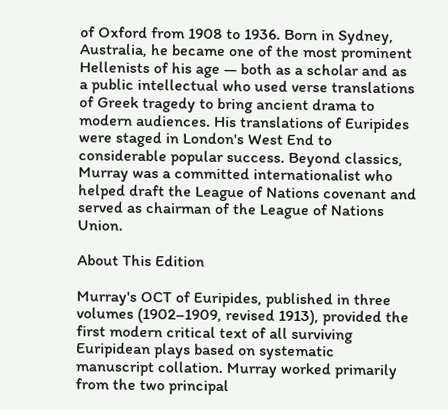of Oxford from 1908 to 1936. Born in Sydney, Australia, he became one of the most prominent Hellenists of his age — both as a scholar and as a public intellectual who used verse translations of Greek tragedy to bring ancient drama to modern audiences. His translations of Euripides were staged in London's West End to considerable popular success. Beyond classics, Murray was a committed internationalist who helped draft the League of Nations covenant and served as chairman of the League of Nations Union.

About This Edition

Murray's OCT of Euripides, published in three volumes (1902–1909, revised 1913), provided the first modern critical text of all surviving Euripidean plays based on systematic manuscript collation. Murray worked primarily from the two principal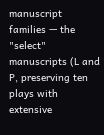manuscript families — the "select" manuscripts (L and P, preserving ten plays with extensive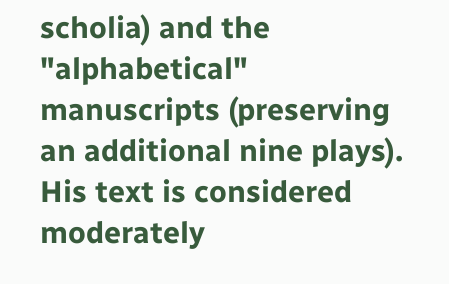scholia) and the "alphabetical" manuscripts (preserving an additional nine plays). His text is considered moderately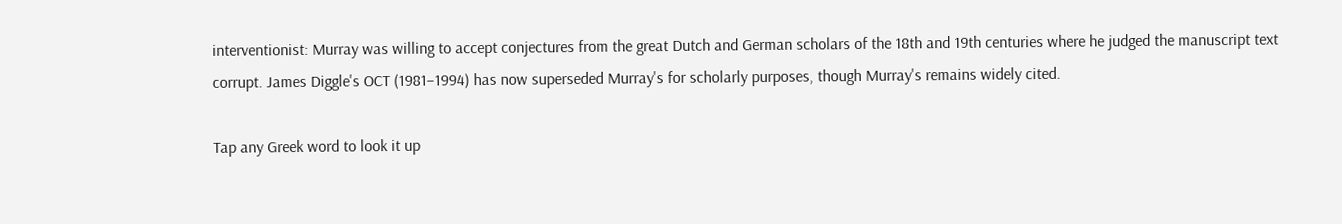interventionist: Murray was willing to accept conjectures from the great Dutch and German scholars of the 18th and 19th centuries where he judged the manuscript text corrupt. James Diggle's OCT (1981–1994) has now superseded Murray's for scholarly purposes, though Murray's remains widely cited.

Tap any Greek word to look it up